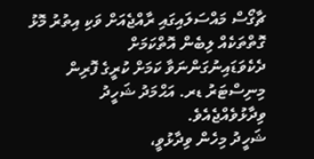ޗާގޯސް މައްސަލައިގައި ރާއްޖެއަށް ވަކި އިތުރު މޮޅު ގޮތްތަކެއް ލިބެން އޮތްކަމަށް ދެކެވަޑައިނުގަންނަވާ ކަމަށް ކުރީގެ ފޮރިން މިނިސްޓަރު ޑރ. އަޙްމަދު ޝަހީދު ވިދާޅުވެއްޖެއެވެ.
ޝަހީދު މިހެން ވިދާޅުވީ،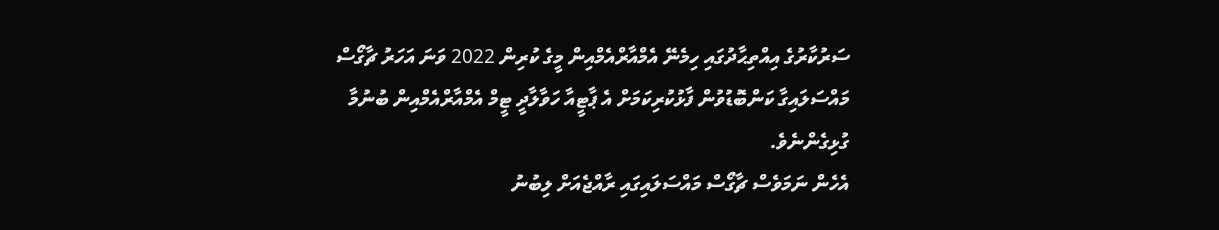ސަރުކާރުގެ އިއްތިޙާދުގައި ހިމެނޭ އެމްއާރްއެމްއިން މީގެ ކުރިން 2022 ވަނަ އަހަރު ޗާގޯސް މައްސަލައިގާ ކަންބޮޑުވުން ފާޅުކުރިކަމަށް އެ ޕާޓީއާ ހަވާލާދީ ޓީމް އެމްއާރްއެމްއިން ބުނުމާ ގުޅިގެންނެވެ.
އެހެން ނަމަވެސް ޗާގޯސް މައްސަލައިގައި ރާއްޖެއަށް ލިބުނު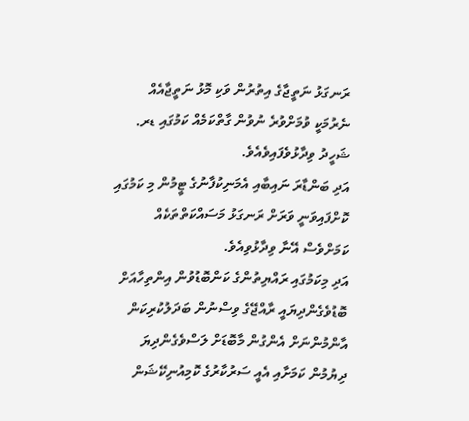ރަނގަޅު ނަތީޖާގެ އިތުރުން ވަކި މޮޅު ނަތީޖާއެއް ނެރުމަކީ ވުމަށްވުރެ ނުވުން ގާތްކަމެއް ކަމުގައި ޑރ. ޝަހީދު ވިދާޅުވެފައިވެއެވެ.
އަދި ބަންޑާރަ ނައިބާއި އެމަނިކުފާނުގެ ޓީމުން މި ކަމުގައި ކޮށްފައިވަނީ ވަރަށް ރަނގަޅު މަސައްކަތްތަކެއް ކަމަށްވެސް އޭނާ ވިދާޅުވިއެވެ.
އަދި މިކަމުގައި ރައްޔިތުންގެ ކަންބޮޑުވުން އިންތިހާއަށް ބޮޑުވެގެންދިޔައީ ރާއްޖޭގެ ވިސްނުން ބަދަލުކުރިކަން އާންމުންނަށް އެންގުން މާބޮޑަށް ލަސްވެގެންދިޔަ ދިޔުމުން ކަމަށާއި އެއީ ސަރުކާރުގެ ކޮމިއުނިކޭޝަން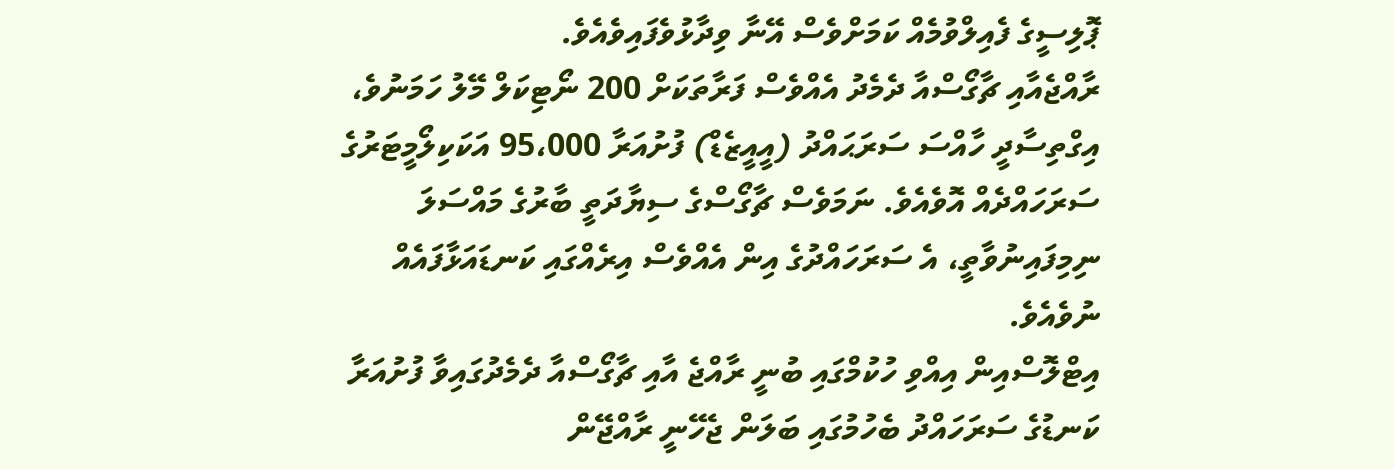ޕޮލިސީގެ ފެއިލްވުމެއް ކަމަށްވެސް އޭނާ ވިދާޅުވެފައިވެއެވެ.
ރާއްޖެއާއި ޗާގޯސްއާ ދެމެދު އެއްވެސް ފަރާތަކަށް 200 ނޯޓިކަލް މޭލު ހަމަނުވެ، އިގްތިސާދީ ހާއްސަ ސަރަޙައްދު (އީއީޒެޑް) ފުށުއަރާ 95،000 އަކަކިލޯމީޓަރުގެ ސަރަހައްދެއް އޮވެއެވެ. ނަމަވެސް ޗާގޯސްގެ ސިޔާދަތީ ބާރުގެ މައްސަލަ ނިމިފައިނުވާތީ، އެ ސަރަހައްދުގެ އިން އެއްވެސް އިރެއްގައި ކަނޑައަޅާފައެއް ނުވެއެވެ.
އިޓްލޮސްއިން އިއްވި ހުކުމްގައި ބުނީ ރާއްޖެ އާއި ޗާގޯސްއާ ދެމެދުގައިވާ ފުށުއަރާ ކަނޑުގެ ސަރަހައްދު ބެހުމުގައި ބަލަން ޖެހޭނީ ރާއްޖޭން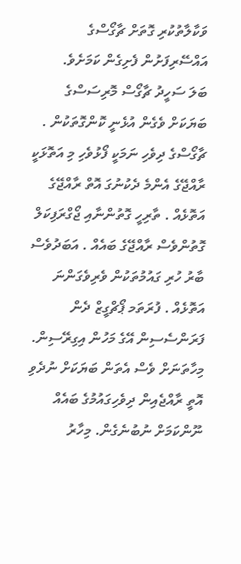ވަކާލާތުކުރި ގޮތަށް ޗާގޯސްގެ އައްސޭރިފަށުން ފެށިގެން ކަމަށެވެ.
ބަލަ ސަހީދު ޗާގޯސް މޮރިސަސްގެ ބަޔަކަށް ވެގެން އުޅެނީ ކޮންގޮތަކުން . ޗާގޯސްގެ ދިވެހި ނަމަކީ ފޯޅުވެހި މި އަތޮޅަކީ ރާއްޖޭގެ އެންމެ ދެކުނުގަ އޮތް ރާއްޖޭގެ އަތޮޅެއް . ތާރިހީ ގޮތުންނާއި ޖޯގްރަފިކަލް ގޮތުންވެސް ރާއްޖޭގެ ބައެއް . އަބަދުވެސް ބާރު ހުރި ގައުމުތަކުން ވެރިވެގަންނަ އަތޮޅެއް . ފުރަތަމ ޕޯޗްގީޒް ދެން ފަރަންސެސިން އޭގެ މަހުން އިގިރޭސިން. މިހާތަނަށް ވެސް އެތަން ބަޔަކަށް ނުދެވި އޮތީ ރާއްޖެއިން ދިވެހިގައުމުގެ ބައެއް ނޫންކަމަށް ނުބުނެގެން. މިހާރު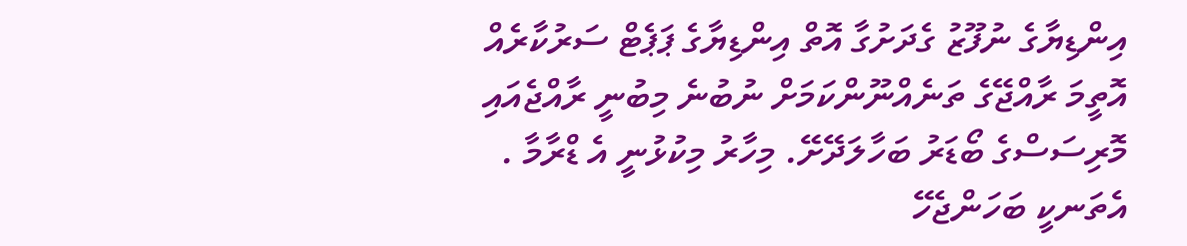އިންޑިޔާގެ ނުފޫޒު ގެދަށުގާ އޮތް އިންޑިޔާގެ ޕަޕެޓް ސަރުކާރެއް އޮތީމަ ރާއްޖޭގެ ތަނެއްނޫންކަމަށް ނުބުނެ މިބުނީ ރާއްޖެއައި މޮރިސަސްގެ ބޯޑަރު ބަހާލަދޭށޭ. މިހާރު މިކުޅުނީ އެ ޑްރާމާ . އެތަނކީ ބަހަންޖެހޭ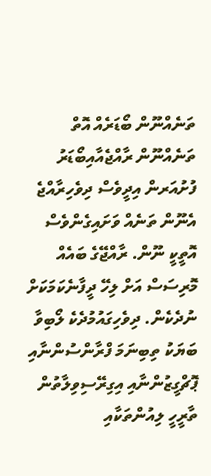ތަނެއްނޫން ބޯޑަރެއް އޮތް ތަނެއްނޫން ރާއްޖެއާއިބޯޑަރު ފުށުއަރން އިދީވެސް ދިވެހިރާއްޖެ އެނޫން ތަނެއް ވަށައިގެންވެސް އޮތީކީ ނޫން. ރާއްޖޭގެ ބައެއް މޮރިސަސް އަށް ލިހޭ ދީފާނެކަމަކަށް ނުދެކެން. ދިވެހިގައުމުދެކެ ލޯބިވާ ބަޔަކު ތިބިނަމަ ފްރާންސުންނާއި ޕޮޗްގީޒުންނާއި އިގިރޭސިވިލާތުން ތާރީހީ ލިއުންތަކާއި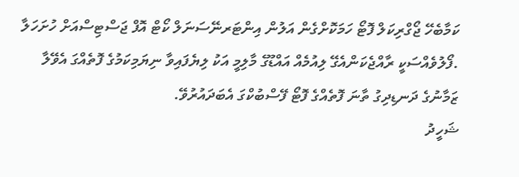ކަމާބެހޭ ޖޯގްރިކަލް ފޮޓޯ ހަމަކޮށްގެން އަލުން އިންޓަރނޭސަނަލް ކޯޓް އޮފް ޖަސްޓިސްއަށް ހުށަހަލާ .ފޯލުވެއްސަކީ ރާއްޖެކަންއެގޭ ލިއުމެއް އައްޑޫގެ މާލިމީ އަކު ލިޔެފައިވާ ނިޔަމިކަމުގެ ފޮތެއްގަ އެވޭލާ ޒަމާނުގެ ދަނޑިދިގު ތާނަ ފޮތެއްގެ ފޮޓޯ ފޭސްބުކްގަ އެބަދައުރުވޭ.
ޝަހީދު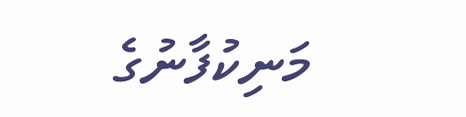މަނިކުފާނުގެ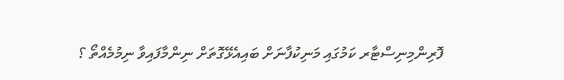ފޮރިންމިނިސްޓާރ ކަމުގައި މަނިކުފާނަށް ބައިއެޅޭގޮތަށް ނިންމާފައިވާ ނިމުމެއްތޯ ؟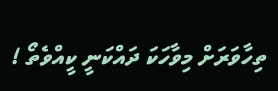ތިހާވަރަށް މިވާހަކަ ދައްކަނީ ކީއްވެތޯ !